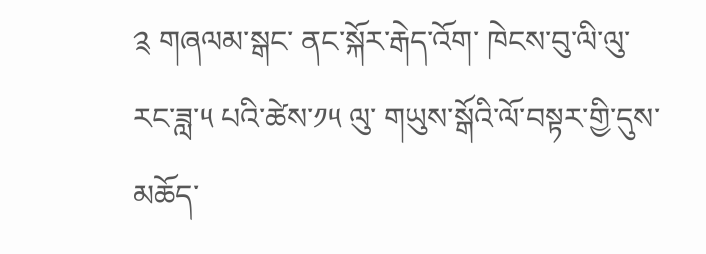༉ གཞལམ་སྒང་ ནང་སྐོར་རྒེད་འོག་ ཁེངས་བུ་ལི་ལུ་ རང་ཟླ་༥ པའི་ཚེས་༡༥ ལུ་ གཡུས་སྒོའི་ལོ་བསྟར་གྱི་དུས་མཆོད་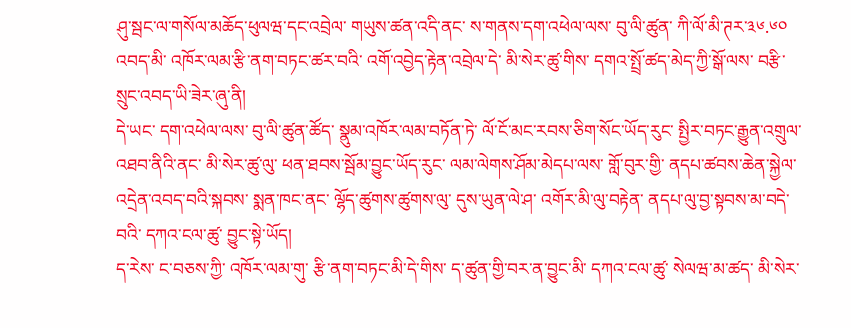ཤུ་སྦང་ལ་གསོལ་མཆོད་ཕུལཝ་དང་འབྲེལ་ གཡུས་ཚན་འདི་ནང་ ས་གནས་དག་འཕེལ་ལས་ བུ་ལི་ཚུན་ ཀི་ལོ་མི་ཊར་༣༦.༦༠ འབད་མི་ འཁོར་ལམ་རྩི་ནག་བཏང་ཚར་བའི་ འགོ་འབྱེད་རྟེན་འབྲེལ་དེ་ མི་སེར་ཚུ་གིས་ དགའ་སྤྲོ་ཚད་མེད་ཀྱི་སྒོ་ལས་ བརྩི་སྲུང་འབད་ཡི་ཟེར་ཞུ་ནི།
དེ་ཡང་ དག་འཕེལ་ལས་ བུ་ལི་ཚུན་ཚོད་ སྣུམ་འཁོར་ལམ་བཏོན་ཏེ་ ལོ་ངོ་མང་རབས་ཅིག་སོང་ཡོད་རུང་ སྤྱིར་བཏང་རྒྱུན་འགྲུལ་འཐབ་ནིའི་ནང་ མི་སེར་ཚུ་ལུ་ ཕན་ཐབས་སྦོམ་བྱུང་ཡོད་རུང་ ལམ་ལེགས་ཤོམ་མེདཔ་ལས་ གློ་བུར་གྱི་ ནདཔ་ཚབས་ཆེན་སྐྱེལ་འདྲེན་འབད་བའི་སྐབས་ སྨན་ཁང་ནང་ ལྷོད་ཚུགས་ཚུགས་ལུ་ དུས་ཡུན་ལེ་ཤ་ འགོར་མི་ལུ་བརྟེན་ ནདཔ་ལུ་བྱ་སྟབས་མ་བདེ་བའི་ དཀའ་ངལ་ཚུ་ བྱུང་སྟེ་ཡོད།
ད་རེས་ ང་བཅས་ཀྱི་ འཁོར་ལམ་གུ་ རྩི་ནག་བཏང་མི་དེ་གིས་ ད་ཚུན་གྱི་བར་ན་བྱུང་མི་ དཀའ་ངལ་ཚུ་ སེལཝ་མ་ཚད་ མི་སེར་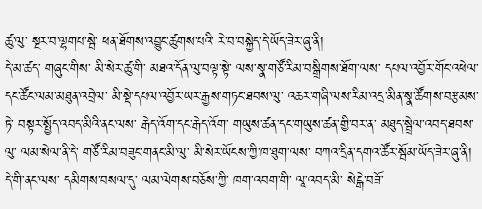ཚུ་ལུ་ སྔར་བ་ལྷགཔ་སྦེ་ ཕན་ཐོགས་འབྱུང་ཚུགས་པའི་ རེ་བ་བསྐྱེད་དེ་ཡོད་ཟེར་ཞུ་ནི།
དེ་མ་ཚད་ གཞུང་གིས་ མི་སེར་ཚུ་གི་ མཐའ་དོན་ལུ་བལྟ་སྟེ་ ལས་སྣ་གཙོ་རིམ་བསྒྲིགས་ཐོག་ལས་ དཔལ་འབྱོར་གོང་འཕེལ་དང་ཚོང་ལམ་མཐུན་འབྲེལ་ མི་སྡེ་དཔལ་འབྱོར་ཡར་རྒྱས་གཏང་ཐབས་ལུ་ འཆར་གཞི་ལས་རིམ་འདྲ་མིན་སྣ་ཚོགས་བརྩམས་ཏེ་ བསྟར་སྤྱོད་འབད་མིའི་ནང་ལས་ རྒེད་འོག་དང་རྒེད་འོག་ གཡུས་ཚན་དང་གཡུས་ཚན་གྱི་བར་ན་ མཐུད་སྦྲེལ་འབད་ཐབས་ལུ་ ལམ་སེལ་ནི་དེ་ གཙོ་རིམ་བཟུང་གནང་མི་ལུ་ མི་སེར་ཡོངས་ཀྱི་ཁ་ཐུག་ལས་ བཀའ་དྲིན་དགའ་ཚོར་སྦོམ་ཡོད་ཟེར་ཞུ་ནི།
དེ་གི་ནང་ལས་ དམིགས་བསལ་དུ་ ལམ་ལེགས་བཅོས་ཀྱི་ ཁག་འབག་གི་ ལཱ་འབད་མི་ སེངྒེ་བཟོ་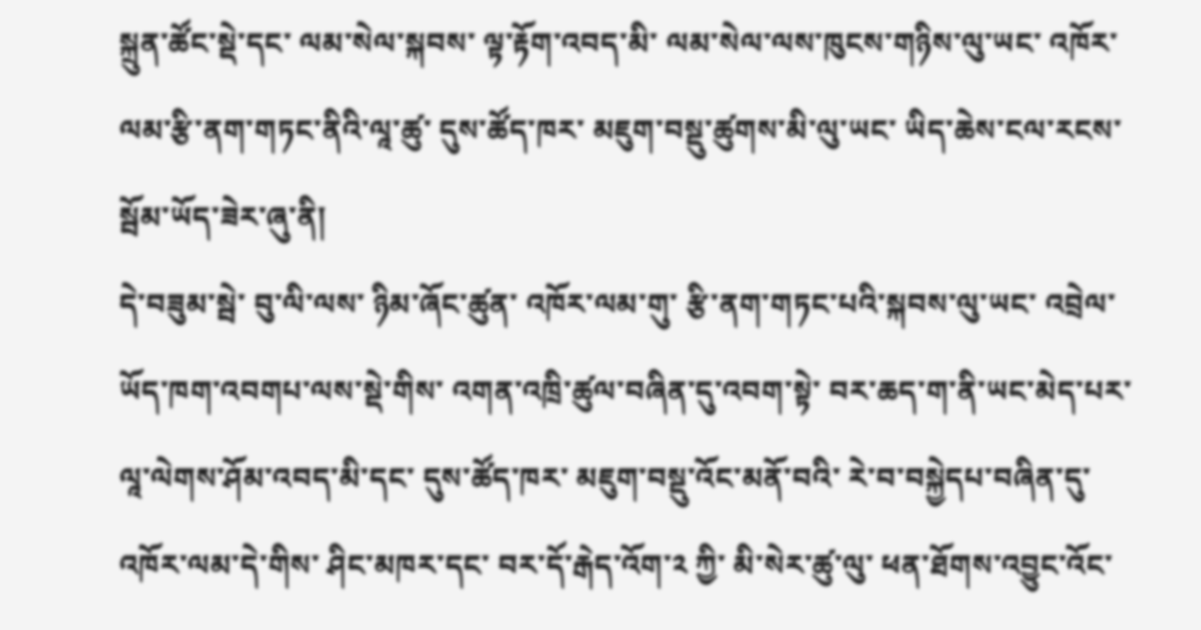སྐྲུན་ཚོང་སྡེ་དང་ ལམ་སེལ་སྐབས་ ལྟ་རྟོག་འབད་མི་ ལམ་སེལ་ལས་ཁུངས་གཉིས་ལུ་ཡང་ འཁོར་ལམ་རྩི་ནག་གཏང་ནིའི་ལཱ་ཚུ་ དུས་ཚོད་ཁར་ མཇུག་བསྡུ་ཚུགས་མི་ལུ་ཡང་ ཡིད་ཆེས་ངལ་རངས་སྦོམ་ཡོད་ཟེར་ཞུ་ནི།
དེ་བཟུམ་སྦེ་ བུ་ལི་ལས་ ཉིམ་ཞོང་ཚུན་ འཁོར་ལམ་གུ་ རྩི་ནག་གཏང་པའི་སྐབས་ལུ་ཡང་ འབྲེལ་ཡོད་ཁག་འབགཔ་ལས་སྡེ་གིས་ འགན་འཁྲི་ཚུལ་བཞིན་དུ་འབག་སྟེ་ བར་ཆད་ག་ནི་ཡང་མེད་པར་ ལཱ་ལེགས་ཤོམ་འབད་མི་དང་ དུས་ཚོད་ཁར་ མཇུག་བསྡུ་འོང་མནོ་བའི་ རེ་བ་བསྐྱེདཔ་བཞིན་དུ་ འཁོར་ལམ་དེ་གིས་ ཤིང་མཁར་དང་ བར་དོ་རྒེད་འོག་༢ ཀྱི་ མི་སེར་ཚུ་ལུ་ ཕན་ཐོགས་འབྱུང་འོང་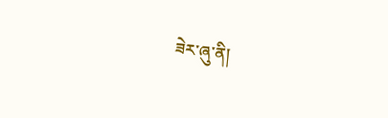ཟེར་ཞུ་ནི།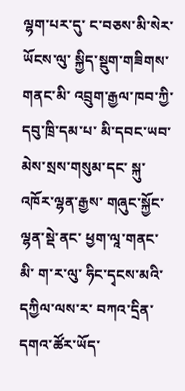ལྷག་པར་དུ་ ང་བཅས་མི་སེར་ཡོངས་ལུ་ སྐྱིད་སྡུག་གཟིགས་གནང་མི་ འབྲུག་རྒྱལ་ཁབ་ཀྱི་ དབུ་ཁྲི་དམ་པ་ མི་དབང་ཡབ་མེས་སྲས་གསུམ་དང་ སྐུ་འཁོར་ལྷན་རྒྱས་ གཞུང་སྐྱོང་ལྷན་སྡེ་ནང་ ཕྱག་ལཱ་གནང་མི་ ག་ར་ལུ་ ཧིང་དྭངས་མའི་དཀྱིལ་ལས་ར་ བཀའ་དྲིན་དགའ་ཚོར་ཡོད་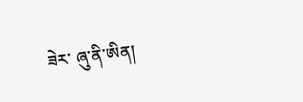ཟེར་ ཞུ་ནི་ཨིན།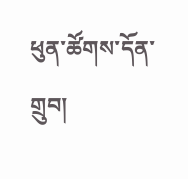ཕུན་ཚོགས་དོན་གྲུབ།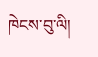ཁེངས་བུ་ལི།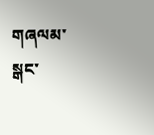གཞལམ་སྒང་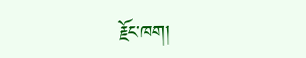རྗོང་ཁག།